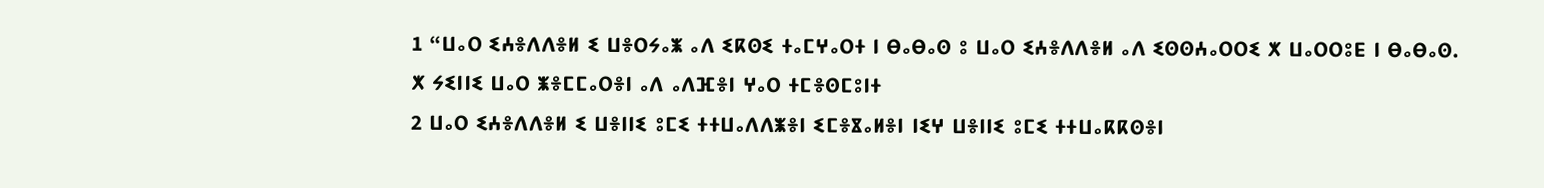1 “ⵡⴰⵔ ⵉⵄⴻⴷⴷⴻⵍ ⵉ ⵡⴻⵔⵢⴰⵥ ⴰⴷ ⵉⴽⵙⵉ ⵜⴰⵎⵖⴰⵔⵜ ⵏ ⴱⴰⴱⴰⵙ ⵓ ⵡⴰⵔ ⵉⵄⴻⴷⴷⴻⵍ ⴰⴷ ⵉⵙⵙⵄⴰⵔⵔⵉ ⵅ ⵡⴰⵔⵔⵓⴹ ⵏ ⴱⴰⴱⴰⵙ.
ⵅ ⵢⵉⵏⵏⵉ ⵡⴰⵔ ⵥⴻⵎⵎⴰⵔⴻⵏ ⴰⴷ ⴰⴷⴼⴻⵏ ⵖⴰⵔ ⵜⵎⴻⵙⵎⵓⵏⵜ
2 ⵡⴰⵔ ⵉⵄⴻⴷⴷⴻⵍ ⵉ ⵡⴻⵏⵏⵉ ⵓⵎⵉ ⵜⵜⵡⴰⴷⴷⵥⴻⵏ ⵉⵎⴻⴵⴰⵍⴻⵏ ⵏⵉⵖ ⵡⴻⵏⵏⵉ ⵓⵎⵉ ⵜⵜⵡⴰⴽⴽⵙⴻⵏ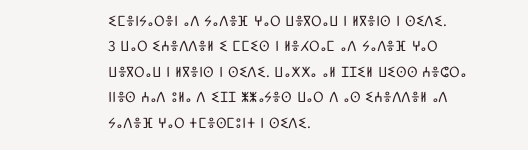ⵉⵎⴻⵏⵢⴰⵔⴻⵏ ⴰⴷ ⵢⴰⴷⴻⴼ ⵖⴰⵔ ⵡⴻⴳⵔⴰⵡ ⵏ ⵍⴳⴻⵏⵙ ⵏ ⵙⵉⴷⵉ.
3 ⵡⴰⵔ ⵉⵄⴻⴷⴷⴻⵍ ⵉ ⵎⵎⵉⵙ ⵏ ⵍⴻⵃⵔⴰⵎ ⴰⴷ ⵢⴰⴷⴻⴼ ⵖⴰⵔ ⵡⴻⴳⵔⴰⵡ ⵏ ⵍⴳⴻⵏⵙ ⵏ ⵙⵉⴷⵉ. ⵡⴰⵅⵅⴰ ⴰⵍ ⵊⵊⵉⵍ ⵡⵉⵙⵙ ⵄⴻⵛⵔⴰ ⵏⵏⴻⵙ ⵄⴰⴷ ⵓⵍⴰ ⴷ ⵉⵊⵊ ⵥⵥⴰⵢⴻⵙ ⵡⴰⵔ ⴷ ⴰⵙ ⵉⵄⴻⴷⴷⴻⵍ ⴰⴷ ⵢⴰⴷⴻⴼ ⵖⴰⵔ ⵜⵎⴻⵙⵎⵓⵏⵜ ⵏ ⵙⵉⴷⵉ.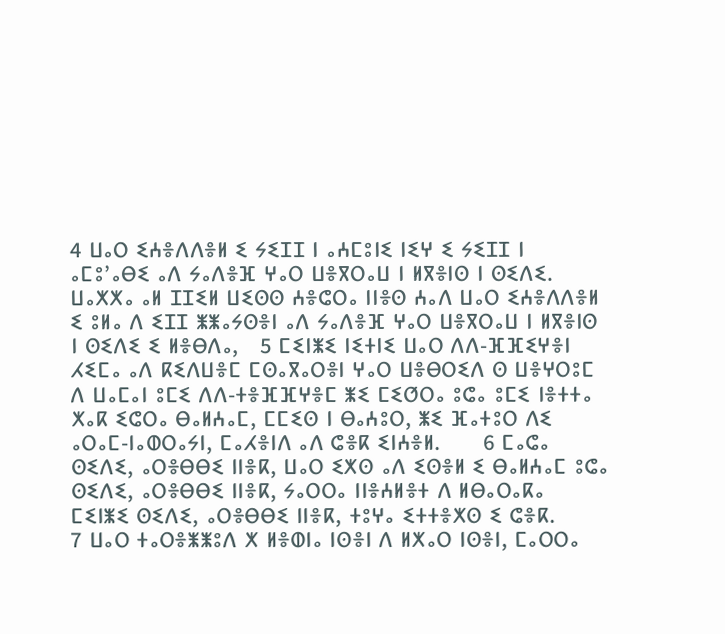4 ⵡⴰⵔ ⵉⵄⴻⴷⴷⴻⵍ ⵉ ⵢⵉⵊⵊ ⵏ ⴰⵄⵎⵓⵏⵉ ⵏⵉⵖ ⵉ ⵢⵉⵊⵊ ⵏ ⴰⵎⵓ’ⴰⴱⵉ ⴰⴷ ⵢⴰⴷⴻⴼ ⵖⴰⵔ ⵡⴻⴳⵔⴰⵡ ⵏ ⵍⴳⴻⵏⵙ ⵏ ⵙⵉⴷⵉ. ⵡⴰⵅⵅⴰ ⴰⵍ ⵊⵊⵉⵍ ⵡⵉⵙⵙ ⵄⴻⵛⵔⴰ ⵏⵏⴻⵙ ⵄⴰⴷ ⵡⴰⵔ ⵉⵄⴻⴷⴷⴻⵍ ⵉ ⵓⵍⴰ ⴷ ⵉⵊⵊ ⵥⵥⴰⵢⵙⴻⵏ ⴰⴷ ⵢⴰⴷⴻⴼ ⵖⴰⵔ ⵡⴻⴳⵔⴰⵡ ⵏ ⵍⴳⴻⵏⵙ ⵏ ⵙⵉⴷⵉ ⵉ ⵍⴻⴱⴷⴰ,   5 ⵎⵉⵏⵥⵉ ⵏⵉⵜⵏⵉ ⵡⴰⵔ ⴷⴷ-ⴼⴼⵉⵖⴻⵏ ⵃⵉⵎⴰ ⴰⴷ ⴽⵉⴷⵡⴻⵎ ⵎⵙⴰⴳⴰⵔⴻⵏ ⵖⴰⵔ ⵡⴻⴱⵔⵉⴷ ⵙ ⵡⴻⵖⵔⵓⵎ ⴷ ⵡⴰⵎⴰⵏ ⵓⵎⵉ ⴷⴷ-ⵜⴻⴼⴼⵖⴻⵎ ⵥⵉ ⵎⵉⵚⵔⴰ ⵓⵛⴰ ⵓⵎⵉ ⵏⴻⵜⵜⴰ ⵅⴰⴽ ⵉⵛⵔⴰ ⴱⴰⵍⵄⴰⵎ, ⵎⵎⵉⵙ ⵏ ⴱⴰⵄⵓⵔ, ⵥⵉ ⴼⴰⵜⵓⵔ ⴷⵉ ⴰⵔⴰⵎ-ⵏⴰⵀⵔⴰⵢⵏ, ⵎⴰⵃⴻⵏⴷ ⴰⴷ ⵛⴻⴽ ⵉⵏⵄⴻⵍ.      6 ⵎⴰⵛⴰ ⵙⵉⴷⵉ, ⴰⵔⴻⴱⴱⵉ ⵏⵏⴻⴽ, ⵡⴰⵔ ⵉⵅⵙ ⴰⴷ ⵉⵙⴻⵍ ⵉ ⴱⴰⵍⵄⴰⵎ ⵓⵛⴰ ⵙⵉⴷⵉ, ⴰⵔⴻⴱⴱⵉ ⵏⵏⴻⴽ, ⵢⴰⵔⵔⴰ ⵏⵏⴻⵄⵍⴻⵜ ⴷ ⵍⴱⴰⵔⴰⴽⴰ ⵎⵉⵏⵥⵉ ⵙⵉⴷⵉ, ⴰⵔⴻⴱⴱⵉ ⵏⵏⴻⴽ, ⵜⵓⵖⴰ ⵉⵜⵜⴻⵅⵙ ⵉ ⵛⴻⴽ.
7 ⵡⴰⵔ ⵜⴰⵔⴻⵥⵥⵓⴷ ⵅ ⵍⴻⵀⵏⴰ ⵏⵙⴻⵏ ⴷ ⵍⵅⴰⵔ ⵏⵙⴻⵏ, ⵎⴰⵔⵔⴰ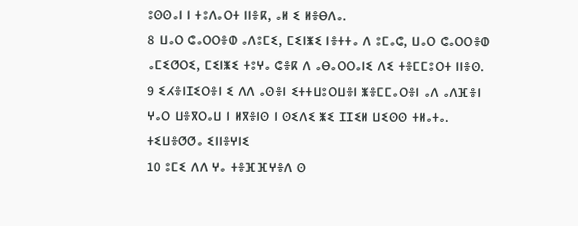ⵓⵙⵙⴰⵏ ⵏ ⵜⵓⴷⴰⵔⵜ ⵏⵏⴻⴽ, ⴰⵍ ⵉ ⵍⴻⴱⴷⴰ.
8 ⵡⴰⵔ ⵛⴰⵔⵔⴻⵀ ⴰⴷⵓⵎⵉ, ⵎⵉⵏⵥⵉ ⵏⴻⵜⵜⴰ ⴷ ⵓⵎⴰⵛ, ⵡⴰⵔ ⵛⴰⵔⵔⴻⵀ ⴰⵎⵉⵚⵔⵉ, ⵎⵉⵏⵥⵉ ⵜⵓⵖⴰ ⵛⴻⴽ ⴷ ⴰⴱⴰⵔⵔⴰⵏⵉ ⴷⵉ ⵜⴻⵎⵎⵓⵔⵜ ⵏⵏⴻⵙ. 9 ⵉⵃⴻⵏⵊⵉⵔⴻⵏ ⵉ ⴷⴷ ⴰⵙⴻⵏ ⵉⵜⵜⵡⵓⵔⵡⴻⵏ ⵥⴻⵎⵎⴰⵔⴻⵏ ⴰⴷ ⴰⴷⴼⴻⵏ ⵖⴰⵔ ⵡⴻⴳⵔⴰⵡ ⵏ ⵍⴳⴻⵏⵙ ⵏ ⵙⵉⴷⵉ ⵥⵉ ⵊⵊⵉⵍ ⵡⵉⵙⵙ ⵜⵍⴰⵜⴰ.
ⵜⵉⵡⴻⵚⵚⴰ ⵉⵏⵏⴻⵖⵏⵉ
10 ⵓⵎⵉ ⴷⴷ ⵖⴰ ⵜⴻⴼⴼⵖⴻⴷ ⵙ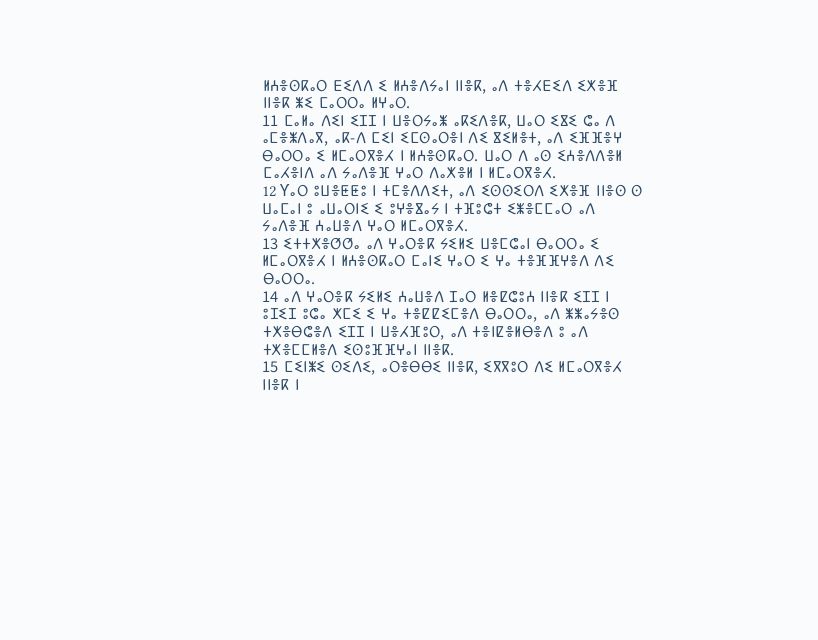ⵍⵄⴻⵙⴽⴰⵔ ⴹⵉⴷⴷ ⵉ ⵍⵄⴻⴷⵢⴰⵏ ⵏⵏⴻⴽ, ⴰⴷ ⵜⴻⵃⴹⵉⴷ ⵉⵅⴻⴼ ⵏⵏⴻⴽ ⵥⵉ ⵎⴰⵔⵔⴰ ⵍⵖⴰⵔ.
11 ⵎⴰⵍⴰ ⴷⵉⵏ ⵉⵊⵊ ⵏ ⵡⴻⵔⵢⴰⵥ ⴰⴽⵉⴷⴻⴽ, ⵡⴰⵔ ⵉⴵⵉ ⵛⴰ ⴷ ⴰⵎⴻⵥⴷⴰⴳ, ⴰⴽ-ⴷ ⵎⵉⵏ ⵉⵎⵙⴰⵔⴻⵏ ⴷⵉ ⴵⵉⵍⴻⵜ, ⴰⴷ ⵉⴼⴼⴻⵖ ⴱⴰⵔⵔⴰ ⵉ ⵍⵎⴰⵔⴳⴻⵃ ⵏ ⵍⵄⴻⵙⴽⴰⵔ. ⵡⴰⵔ ⴷ ⴰⵙ ⵉⵄⴻⴷⴷⴻⵍ ⵎⴰⵃⴻⵏⴷ ⴰⴷ ⵢⴰⴷⴻⴼ ⵖⴰⵔ ⴷⴰⵅⴻⵍ ⵏ ⵍⵎⴰⵔⴳⴻⵃ.
12 Ƴⴰⵔ ⵓⵡⴻⵟⵟⵓ ⵏ ⵜⵎⴻⴷⴷⵉⵜ, ⴰⴷ ⵉⵙⵙⵉⵔⴷ ⵉⵅⴻⴼ ⵏⵏⴻⵙ ⵙ ⵡⴰⵎⴰⵏ ⵓ ⴰⵡⴰⵔⵏⵉ ⵉ ⵓⵖⴻⴵⴰⵢ ⵏ ⵜⴼⵓⵛⵜ ⵉⵥⴻⵎⵎⴰⵔ ⴰⴷ ⵢⴰⴷⴻⴼ ⵄⴰⵡⴻⴷ ⵖⴰⵔ ⵍⵎⴰⵔⴳⴻⵃ.
13 ⵉⵜⵜⵅⴻⵚⵚⴰ ⴰⴷ ⵖⴰⵔⴻⴽ ⵢⵉⵍⵉ ⵡⴻⵎⵛⴰⵏ ⴱⴰⵔⵔⴰ ⵉ ⵍⵎⴰⵔⴳⴻⵃ ⵏ ⵍⵄⴻⵙⴽⴰⵔ ⵎⴰⵏⵉ ⵖⴰⵔ ⵉ ⵖⴰ ⵜⴻⴼⴼⵖⴻⴷ ⴷⵉ ⴱⴰⵔⵔⴰ.
14 ⴰⴷ ⵖⴰⵔⴻⴽ ⵢⵉⵍⵉ ⵄⴰⵡⴻⴷ ⵊⴰⵔ ⵍⴻⵇⵛⵓⵄ ⵏⵏⴻⴽ ⵉⵊⵊ ⵏ ⵓⵊⵉⵊ ⵓⵛⴰ ⵅⵎⵉ ⵉ ⵖⴰ ⵜⴻⵇⵇⵉⵎⴻⴷ ⴱⴰⵔⵔⴰ, ⴰⴷ ⵥⵥⴰⵢⴻⵙ ⵜⵅⴻⴱⵛⴻⴷ ⵉⵊⵊ ⵏ ⵡⴻⵃⴼⵓⵔ, ⴰⴷ ⵜⴻⵏⵇⴻⵍⴱⴻⴷ ⵓ ⴰⴷ ⵜⵅⴻⵎⵎⵍⴻⴷ ⵉⵙⵓⴼⴼⵖⴰⵏ ⵏⵏⴻⴽ.
15 ⵎⵉⵏⵥⵉ ⵙⵉⴷⵉ, ⴰⵔⴻⴱⴱⵉ ⵏⵏⴻⴽ, ⵉⴳⴳⵓⵔ ⴷⵉ ⵍⵎⴰⵔⴳⴻⵃ ⵏⵏⴻⴽ ⵏ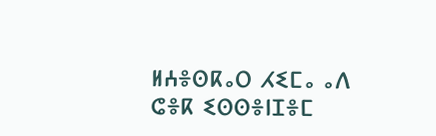ⵍⵄⴻⵙⴽⴰⵔ ⵃⵉⵎⴰ ⴰⴷ ⵛⴻⴽ ⵉⵙⵙⴻⵏⵊⴻⵎ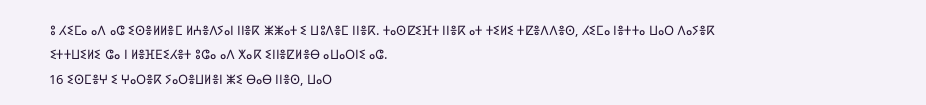ⵓ ⵃⵉⵎⴰ ⴰⴷ ⴰⵛ ⵉⵙⴻⵍⵍⴻⵎ ⵍⵄⴻⴷⵢⴰⵏ ⵏⵏⴻⴽ ⵥⵥⴰⵜ ⵉ ⵡⵓⴷⴻⵎ ⵏⵏⴻⴽ. ⵜⴰⵙⵇⵉⴼⵜ ⵏⵏⴻⴽ ⴰⵜ ⵜⵉⵍⵉ ⵜⵇⴻⴷⴷⴻⵙ, ⵃⵉⵎⴰ ⵏⴻⵜⵜⴰ ⵡⴰⵔ ⴷⴰⵢⴻⴽ ⵉⵜⵜⵡⵉⵍⵉ ⵛⴰ ⵏ ⵍⴻⴼⴹⵉⵃⴻⵜ ⵓⵛⴰ ⴰⴷ ⵅⴰⴽ ⵉⵏⵏⴻⵇⵍⴻⴱ ⴰⵡⴰⵔⵏⵉ ⴰⵛ.
16 ⵉⵙⵎⴻⵖ ⵉ ⵖⴰⵔⴻⴽ ⵢⴰⵔⴻⵡⵍⴻⵏ ⵥⵉ ⴱⴰⴱ ⵏⵏⴻⵙ, ⵡⴰⵔ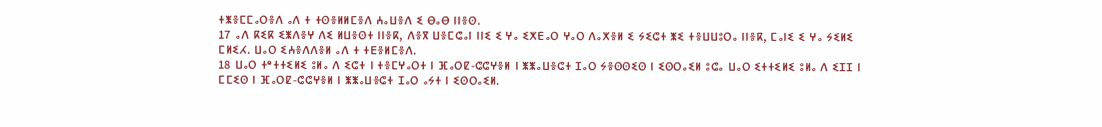ⵜⵥⴻⵎⵎⴰⵔⴻⴷ ⴰⴷ ⵜ ⵜⵙⴻⵍⵍⵎⴻⴷ ⵄⴰⵡⴻⴷ ⵉ ⴱⴰⴱ ⵏⵏⴻⵙ.
17 ⴰⴷ ⴽⵉⴽ ⵉⵥⴷⴻⵖ ⴷⵉ ⵍⵡⴻⵙⵜ ⵏⵏⴻⴽ, ⴷⴻⴳ ⵡⴻⵎⵛⴰⵏ ⵏⵏⵉ ⵉ ⵖⴰ ⵉⵅⴹⴰⵔ ⵖⴰⵔ ⴷⴰⵅⴻⵍ ⵉ ⵢⵉⵛⵜ ⵥⵉ ⵜⴻⵡⵡⵓⵔⴰ ⵏⵏⴻⴽ, ⵎⴰⵏⵉ ⵉ ⵖⴰ ⵢⵉⵍⵉ ⵎⵍⵉⵃ. ⵡⴰⵔ ⵉⵄⴻⴷⴷⴻⵍ ⴰⴷ ⵜ ⵜⴹⴻⵍⵎⴻⴷ.
18 ⵡⴰⵔ ⵜᵉⵜⵜⵉⵍⵉ ⵓⵍⴰ ⴷ ⵉⵛⵜ ⵏ ⵜⴻⵎⵖⴰⵔⵜ ⵏ ⴼⴰⵔⵇ-ⵛⵛⵖⴻⵍ ⵏ ⵥⵥⴰⵡⴻⵛⵜ ⵊⴰⵔ ⵢⴻⵙⵙⵉⵙ ⵏ ⵉⵙⵔⴰⵉⵍ ⵓⵛⴰ ⵡⴰⵔ ⵉⵜⵜⵉⵍⵉ ⵓⵍⴰ ⴷ ⵉⵊⵊ ⵏ ⵎⵎⵉⵙ ⵏ ⴼⴰⵔⵇ-ⵛⵛⵖⴻⵍ ⵏ ⵥⵥⴰⵡⴻⵛⵜ ⵊⴰⵔ ⴰⵢⵜ ⵏ ⵉⵙⵔⴰⵉⵍ.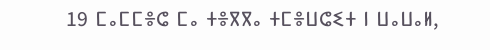19 ⵎⴰⵎⵎⴻⵛ ⵎⴰ ⵜⴻⴳⴳⴰ ⵜⵎⴻⵡⵛⵉⵜ ⵏ ⵡⴰⵡⴰⵍ,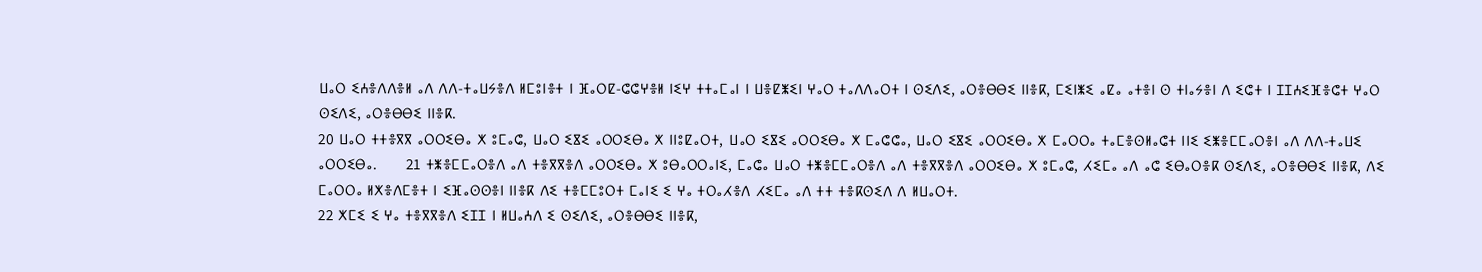ⵡⴰⵔ ⵉⵄⴻⴷⴷⴻⵍ ⴰⴷ ⴷⴷ-ⵜⴰⵡⵢⴻⴷ ⵍⵎⵓⵏⴻⵜ ⵏ ⴼⴰⵔⵇ-ⵛⵛⵖⴻⵍ ⵏⵉⵖ ⵜⵜⴰⵎⴰⵏ ⵏ ⵡⴻⵇⵥⵉⵏ ⵖⴰⵔ ⵜⴰⴷⴷⴰⵔⵜ ⵏ ⵙⵉⴷⵉ, ⴰⵔⴻⴱⴱⵉ ⵏⵏⴻⴽ, ⵎⵉⵏⵥⵉ ⴰⵇⴰ ⴰⵜⴻⵏ ⵙ ⵜⵏⴰⵢⴻⵏ ⴷ ⵉⵛⵜ ⵏ ⵊⵊⵄⵉⴼⴻⵛⵜ ⵖⴰⵔ ⵙⵉⴷⵉ, ⴰⵔⴻⴱⴱⵉ ⵏⵏⴻⴽ.
20 ⵡⴰⵔ ⵜⵜⴻⴳⴳ ⴰⵔⵔⵉⴱⴰ ⵅ ⵓⵎⴰⵛ, ⵡⴰⵔ ⵉⴵⵉ ⴰⵔⵔⵉⴱⴰ ⵅ ⵏⵏⵓⵇⴰⵔⵜ, ⵡⴰⵔ ⵉⴵⵉ ⴰⵔⵔⵉⴱⴰ ⵅ ⵎⴰⵛⵛⴰ, ⵡⴰⵔ ⵉⴵⵉ ⴰⵔⵔⵉⴱⴰ ⵅ ⵎⴰⵔⵔⴰ ⵜⴰⵎⴻⵙⵍⴰⵛⵜ ⵏⵏⵉ ⵉⵥⴻⵎⵎⴰⵔⴻⵏ ⴰⴷ ⴷⴷ-ⵜⴰⵡⵉ ⴰⵔⵔⵉⴱⴰ.      21 ⵜⵥⴻⵎⵎⴰⵔⴻⴷ ⴰⴷ ⵜⴻⴳⴳⴻⴷ ⴰⵔⵔⵉⴱⴰ ⵅ ⵓⴱⴰⵔⵔⴰⵏⵉ, ⵎⴰⵛⴰ ⵡⴰⵔ ⵜⵥⴻⵎⵎⴰⵔⴻⴷ ⴰⴷ ⵜⴻⴳⴳⴻⴷ ⴰⵔⵔⵉⴱⴰ ⵅ ⵓⵎⴰⵛ, ⵃⵉⵎⴰ ⴰⴷ ⴰⵛ ⵉⴱⴰⵔⴻⴽ ⵙⵉⴷⵉ, ⴰⵔⴻⴱⴱⵉ ⵏⵏⴻⴽ, ⴷⵉ ⵎⴰⵔⵔⴰ ⵍⵅⴻⴷⵎⴻⵜ ⵏ ⵉⴼⴰⵙⵙⴻⵏ ⵏⵏⴻⴽ ⴷⵉ ⵜⴻⵎⵎⵓⵔⵜ ⵎⴰⵏⵉ ⵉ ⵖⴰ ⵜⵔⴰⵃⴻⴷ ⵃⵉⵎⴰ ⴰⴷ ⵜⵜ ⵜⴻⴽⵙⵉⴷ ⴷ ⵍⵡⴰⵔⵜ.
22 ⵅⵎⵉ ⵉ ⵖⴰ ⵜⴻⴳⴳⴻⴷ ⵉⵊⵊ ⵏ ⵍⵡⴰⵄⴷ ⵉ ⵙⵉⴷⵉ, ⴰⵔⴻⴱⴱⵉ ⵏⵏⴻⴽ,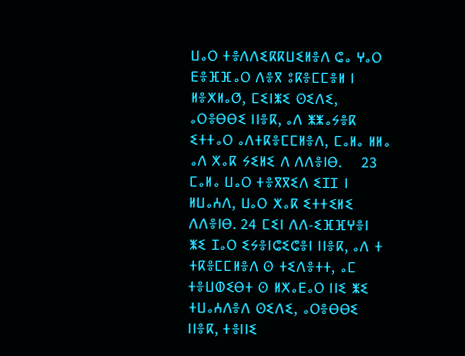ⵡⴰⵔ ⵜⴻⴷⴷⵉⴽⴽⵡⵉⵍⴻⴷ ⵛⴰ ⵖⴰⵔ ⴹⴻⴼⴼⴰⵔ ⴷⴻⴳ ⵓⴽⴻⵎⵎⴻⵍ ⵏ ⵍⴻⵅⵍⴰⵚ, ⵎⵉⵏⵥⵉ ⵙⵉⴷⵉ, ⴰⵔⴻⴱⴱⵉ ⵏⵏⴻⴽ, ⴰⴷ ⵥⵥⴰⵢⴻⴽ ⵉⵜⵜⴰⵔ ⴰⴷⵜⴽⴻⵎⵎⵍⴻⴷ, ⵎⴰⵍⴰ ⵍⵍⴰ ⴰⴷ ⵅⴰⴽ ⵢⵉⵍⵉ ⴷ ⴷⴷⴻⵏⴱ.    23 ⵎⴰⵍⴰ ⵡⴰⵔ ⵜⴻⴳⴳⵉⴷ ⵉⵊⵊ ⵏ ⵍⵡⴰⵄⴷ, ⵡⴰⵔ ⵅⴰⴽ ⵉⵜⵜⵉⵍⵉ ⴷⴷⴻⵏⴱ. 24 ⵎⵉⵏ ⴷⴷ-ⵉⴼⴼⵖⴻⵏ ⵥⵉ ⵊⴰⵔ ⵉⵢⴻⵏⵛⵉⵛⴻⵏ ⵏⵏⴻⴽ, ⴰⴷ ⵜ ⵜⴽⴻⵎⵎⵍⴻⴷ ⵙ ⵜⵉⴷⴻⵜⵜ, ⴰⵎ ⵜⴻⵡⵀⵉⴱⵜ ⵙ ⵍⵅⴰⴹⴰⵔ ⵏⵏⵉ ⵥⵉ ⵜⵡⴰⵄⴷⴻⴷ ⵙⵉⴷⵉ, ⴰⵔⴻⴱⴱⵉ ⵏⵏⴻⴽ, ⵜⴻⵏⵏⵉ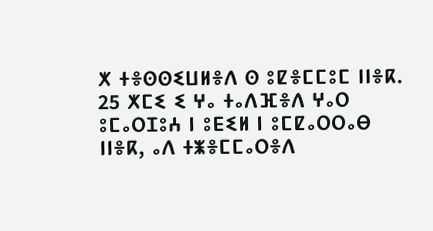ⵅ ⵜⴻⵙⵙⵉⵡⵍⴻⴷ ⵙ ⵓⵇⴻⵎⵎⵓⵎ ⵏⵏⴻⴽ.
25 ⵅⵎⵉ ⵉ ⵖⴰ ⵜⴰⴷⴼⴻⴷ ⵖⴰⵔ ⵓⵎⴰⵔⵊⵓⵄ ⵏ ⵓⴹⵉⵍ ⵏ ⵓⵎⵇⴰⵔⵔⴰⴱ ⵏⵏⴻⴽ, ⴰⴷ ⵜⵥⴻⵎⵎⴰⵔⴻⴷ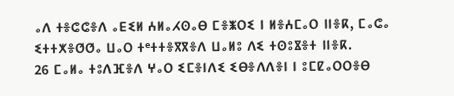ⴰⴷ ⵜⴻⵛⵛⴻⴷ ⴰⴹⵉⵍ ⵄⵍⴰⵃⵙⴰⴱ ⵎⴻⵥⵔⵉ ⵏ ⵍⴻⵄⵎⴰⵔ ⵏⵏⴻⴽ, ⵎⴰⵛⴰ ⵉⵜⵜⵅⴻⵚⵚⴰ ⵡⴰⵔ ⵜᵉⵜⵜⴻⴳⴳⴻⴷ ⵡⴰⵍⵓ ⴷⵉ ⵜⵙⵓⴵⴻⵜ ⵏⵏⴻⴽ.
26 ⵎⴰⵍⴰ ⵜⵓⴷⴼⴻⴷ ⵖⴰⵔ ⵉⵎⴻⵏⴷⵉ ⵉⴱⴻⴷⴷⴻⵏ ⵏ ⵓⵎⵇⴰⵔⵔⴻⴱ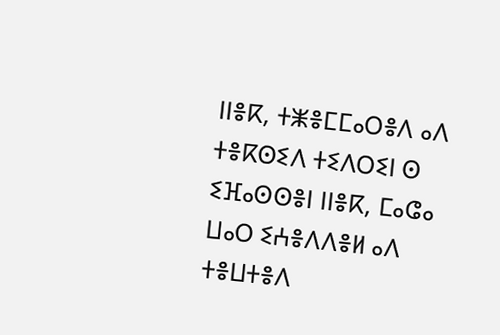ⵏⵏⴻⴽ, ⵜⵥⴻⵎⵎⴰⵔⴻⴷ ⴰⴷ ⵜⴻⴽⵙⵉⴷ ⵜⵉⴷⵔⵉⵏ ⵙ ⵉⴼⴰⵙⵙⴻⵏ ⵏⵏⴻⴽ, ⵎⴰⵛⴰ ⵡⴰⵔ ⵉⵄⴻⴷⴷⴻⵍ ⴰⴷ ⵜⴻⵡⵜⴻⴷ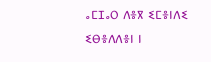ⴰⵎⵊⴰⵔ ⴷⴻⴳ ⵉⵎⴻⵏⴷⵉ ⵉⴱⴻⴷⴷⴻⵏ ⵏ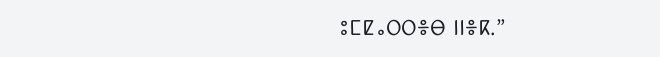ⵓⵎⵇⴰⵔⵔⴻⴱ ⵏⵏⴻⴽ.”